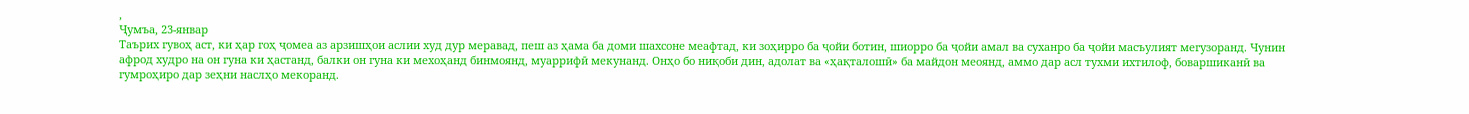,
Ҷумъа, 23-январ
Таърих гувоҳ аст, ки ҳар гоҳ ҷомеа аз арзишҳои аслии худ дур меравад, пеш аз ҳама ба доми шахсоне меафтад, ки зоҳирро ба ҷойи ботин, шиорро ба ҷойи амал ва суханро ба ҷойи масъулият мегузоранд. Чунин афрод худро на он гуна ки ҳастанд, балки он гуна ки мехоҳанд бинмоянд, муаррифӣ мекунанд. Онҳо бо ниқоби дин, адолат ва «ҳақталошӣ» ба майдон меоянд, аммо дар асл тухми ихтилоф, боваршиканӣ ва гумроҳиро дар зеҳни наслҳо мекоранд.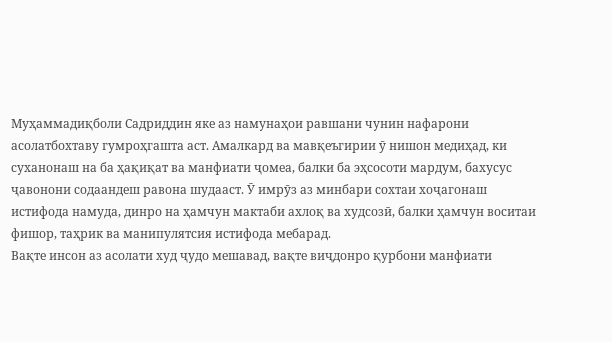Муҳаммадиқболи Садриддин яке аз намунаҳои равшани чунин нафарони асолатбохтаву гумроҳгашта аст. Амалкард ва мавқеъгирии ӯ нишон медиҳад, ки суханонаш на ба ҳақиқат ва манфиати ҷомеа, балки ба эҳсосоти мардум, бахусус ҷавонони содаандеш равона шудааст. Ӯ имрӯз аз минбари сохтаи хоҷагонаш истифода намуда, динро на ҳамчун мактаби ахлоқ ва худсозӣ, балки ҳамчун воситаи фишор, таҳрик ва манипулятсия истифода мебарад.
Вақте инсон аз асолати худ ҷудо мешавад, вақте виҷдонро қурбони манфиати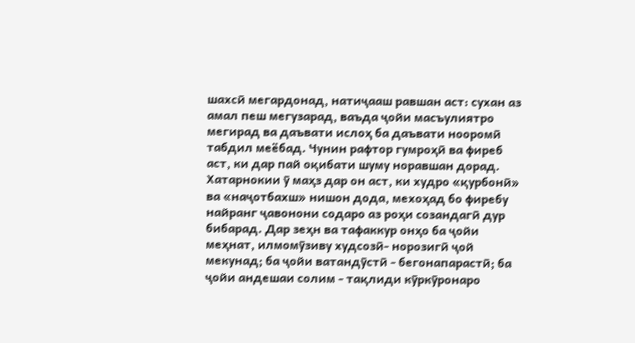шахсӣ мегардонад, натиҷааш равшан аст: сухан аз амал пеш мегузарад, ваъда ҷойи масъулиятро мегирад ва даъвати ислоҳ ба даъвати нооромӣ табдил меёбад. Чунин рафтор гумроҳӣ ва фиреб аст, ки дар пай оқибати шуму норавшан дорад.
Хатарнокии ӯ маҳз дар он аст, ки худро «қурбонӣ» ва «наҷотбахш» нишон дода, мехоҳад бо фиребу найранг ҷавонони содаро аз роҳи созандагӣ дур бибарад. Дар зеҳн ва тафаккур онҳо ба ҷойи меҳнат, илмомӯзиву худсозӣ- норозигӣ ҷой мекунад; ба ҷойи ватандӯстӣ - бегонапарастӣ; ба ҷойи андешаи солим - тақлиди кӯркӯронаро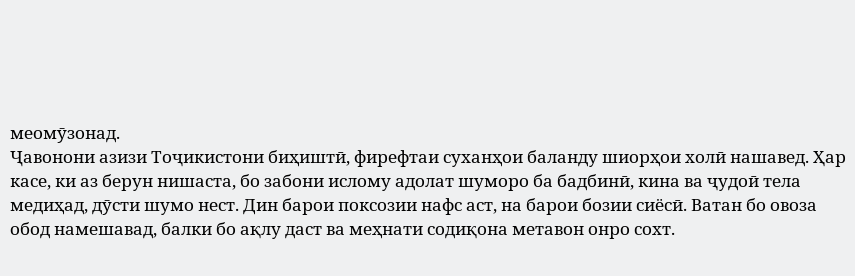меомӯзонад.
Ҷавонони азизи Тоҷикистони биҳиштӣ, фирефтаи суханҳои баланду шиорҳои холӣ нашавед. Ҳар касе, ки аз берун нишаста, бо забони ислому адолат шуморо ба бадбинӣ, кина ва ҷудоӣ тела медиҳад, дӯсти шумо нест. Дин барои поксозии нафс аст, на барои бозии сиёсӣ. Ватан бо овоза обод намешавад, балки бо ақлу даст ва меҳнати содиқона метавон онро сохт.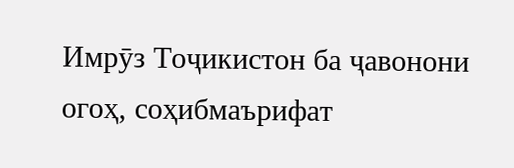Имрӯз Тоҷикистон ба ҷавонони огоҳ, соҳибмаърифат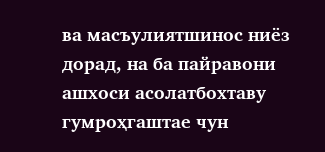ва масъулиятшинос ниёз дорад, на ба пайравони ашхоси асолатбохтаву гумроҳгаштае чун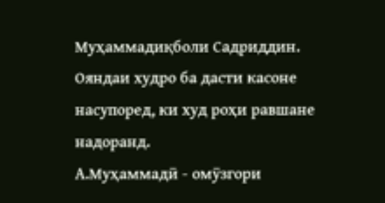Муҳаммадиқболи Садриддин. Ояндаи худро ба дасти касоне насупоред, ки худ роҳи равшане надоранд.
А.Муҳаммадӣ - омӯзгори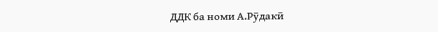ДДК ба номи А.Рӯдакӣ